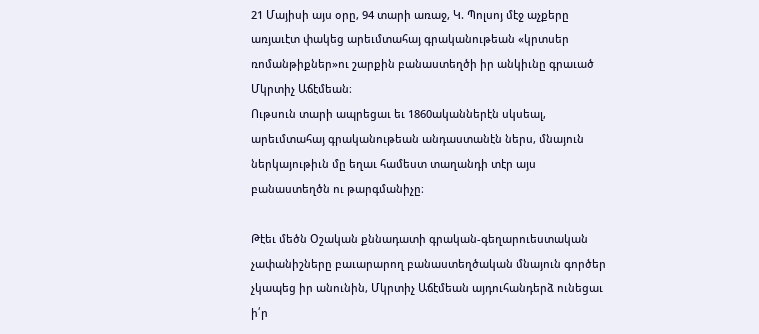21 Մայիսի այս օրը, 94 տարի առաջ, Կ. Պոլսոյ մէջ աչքերը առյաւէտ փակեց արեւմտահայ գրականութեան «կրտսեր ռոմանթիքներ»ու շարքին բանաստեղծի իր անկիւնը գրաւած Մկրտիչ Աճէմեան։
Ութսուն տարի ապրեցաւ եւ 1860ականներէն սկսեալ, արեւմտահայ գրականութեան անդաստանէն ներս, մնայուն ներկայութիւն մը եղաւ համեստ տաղանդի տէր այս բանաստեղծն ու թարգմանիչը։

Թէեւ մեծն Օշական քննադատի գրական-գեղարուեստական չափանիշները բաւարարող բանաստեղծական մնայուն գործեր չկապեց իր անունին, Մկրտիչ Աճէմեան այդուհանդերձ ունեցաւ ի՛ր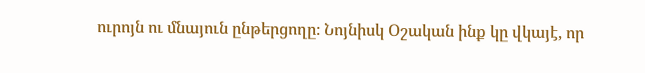ուրոյն ու մնայուն ընթերցողը։ Նոյնիսկ Օշական ինք կը վկայէ, որ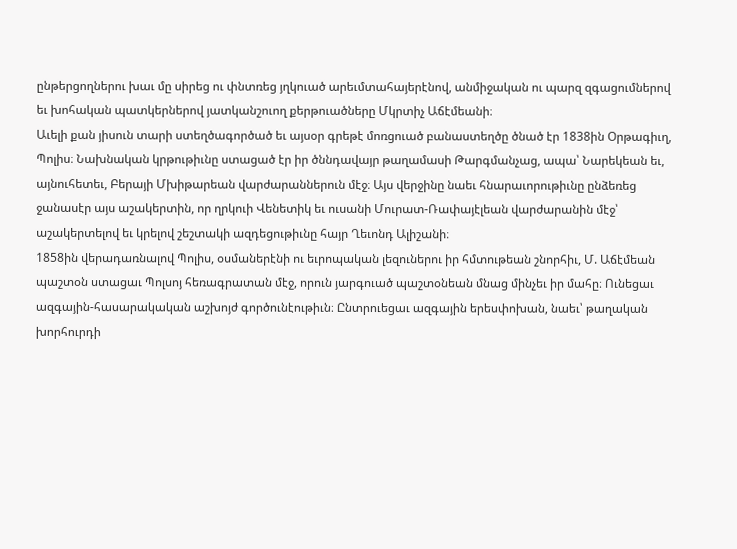ընթերցողներու խաւ մը սիրեց ու փնտռեց յղկուած արեւմտահայերէնով, անմիջական ու պարզ զգացումներով եւ խոհական պատկերներով յատկանշուող քերթուածները Մկրտիչ Աճէմեանի։
Աւելի քան յիսուն տարի ստեղծագործած եւ այսօր գրեթէ մոռցուած բանաստեղծը ծնած էր 1838ին Օրթագիւղ, Պոլիս։ Նախնական կրթութիւնը ստացած էր իր ծննդավայր թաղամասի Թարգմանչաց, ապա՝ Նարեկեան եւ, այնուհետեւ, Բերայի Մխիթարեան վարժարաններուն մէջ։ Այս վերջինը նաեւ հնարաւորութիւնը ընձեռեց ջանասէր այս աշակերտին, որ ղրկուի Վենետիկ եւ ուսանի Մուրատ-Ռափայէլեան վարժարանին մէջ՝ աշակերտելով եւ կրելով շեշտակի ազդեցութիւնը հայր Ղեւոնդ Ալիշանի։
1858ին վերադառնալով Պոլիս, օսմաներէնի ու եւրոպական լեզուներու իր հմտութեան շնորհիւ, Մ. Աճէմեան պաշտօն ստացաւ Պոլսոյ հեռագրատան մէջ, որուն յարգուած պաշտօնեան մնաց մինչեւ իր մահը։ Ունեցաւ ազգային-հասարակական աշխոյժ գործունէութիւն։ Ընտրուեցաւ ազգային երեսփոխան, նաեւ՝ թաղական խորհուրդի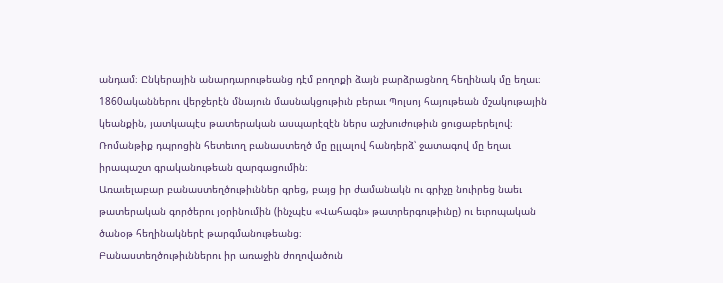անդամ։ Ընկերային անարդարութեանց դէմ բողոքի ձայն բարձրացնող հեղինակ մը եղաւ։
1860ականներու վերջերէն մնայուն մասնակցութիւն բերաւ Պոլսոյ հայութեան մշակութային կեանքին, յատկապէս թատերական ասպարէզէն ներս աշխուժութիւն ցուցաբերելով։ Ռոմանթիք դպրոցին հետեւող բանաստեղծ մը ըլլալով հանդերձ՝ ջատագով մը եղաւ իրապաշտ գրականութեան զարգացումին։
Առաւելաբար բանաստեղծութիւններ գրեց, բայց իր ժամանակն ու գրիչը նուիրեց նաեւ թատերական գործերու յօրինումին (ինչպէս «Վահագն» թատրերգութիւնը) ու եւրոպական ծանօթ հեղինակներէ թարգմանութեանց։
Բանաստեղծութիւններու իր առաջին ժողովածուն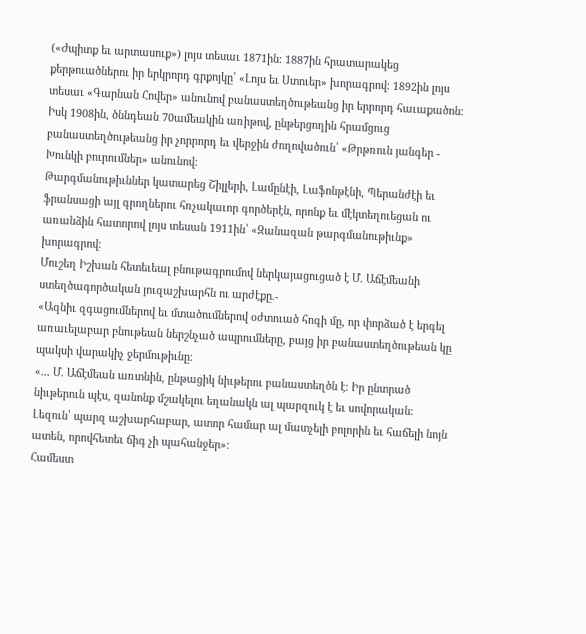(«Ժպիտք եւ արտասուք») լոյս տեսաւ 1871ին։ 1887ին հրատարակեց քերթուածներու իր երկրորդ գրքոյկը՝ «Լոյս եւ Ստուեր» խորագրով։ 1892ին լոյս տեսաւ «Գարնան Հովեր» անունով բանաստեղծութեանց իր երրորդ հաւաքածոն։ Իսկ 1908ին, ծննդեան 70ամեակին առիթով, ընթերցողին հրամցուց բանաստեղծութեանց իր չորրորդ եւ վերջին ժողովածուն՝ «Թրթռուն յանգեր - Խունկի բուրումներ» անունով։
Թարգմանութիւններ կատարեց Շիլլերի, Լամընէի, Լաֆոնթէնի, Պերանժէի եւ ֆրանսացի այլ գրողներու հռչակաւոր գործերէն, որոնք եւ մէկտեղուեցան ու առանձին հատորով լոյս տեսան 1911ին՝ «Զանազան թարգմանութիւնք» խորագրով։
Մուշեղ Իշխան հետեւեալ բնութագրումով ներկայացուցած է Մ. Աճէմեանի ստեղծագործական յուզաշխարհն ու արժէքը.-
«Ազնիւ զգացումներով եւ մտածումներով օժտուած հոգի մը, որ փորձած է երգել առաւելաբար բնութեան ներշնչած ապրումները, բայց իր բանաստեղծութեան կը պակսի վարակիչ ջերմութիւնը։
«... Մ. Աճէմեան առտնին, ընթացիկ նիւթերու բանաստեղծն է։ Իր ընտրած նիւթերուն պէս, զանոնք մշակելու եղանակն ալ պարզուկ է եւ սովորական։ Լեզուն՝ պարզ աշխարհաբար, ատոր համար ալ մատչելի բոլորին եւ հաճելի նոյն ատեն, որովհետեւ ճիգ չի պահանջեր»։
Համեստ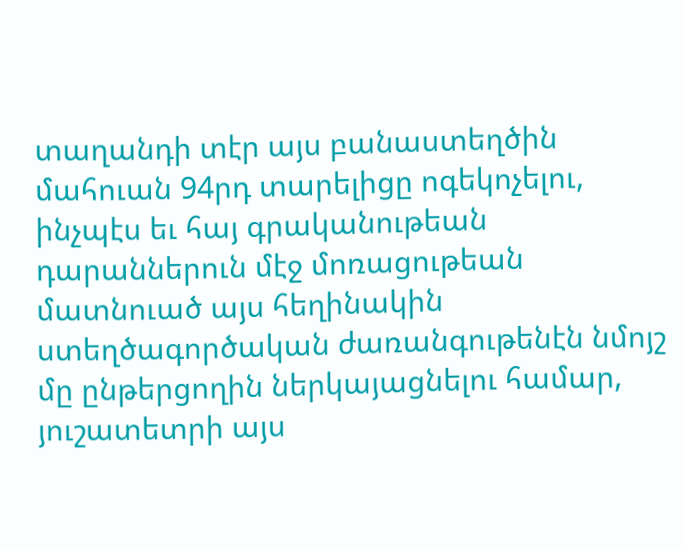տաղանդի տէր այս բանաստեղծին մահուան 94րդ տարելիցը ոգեկոչելու, ինչպէս եւ հայ գրականութեան դարաններուն մէջ մոռացութեան մատնուած այս հեղինակին ստեղծագործական ժառանգութենէն նմոյշ մը ընթերցողին ներկայացնելու համար, յուշատետրի այս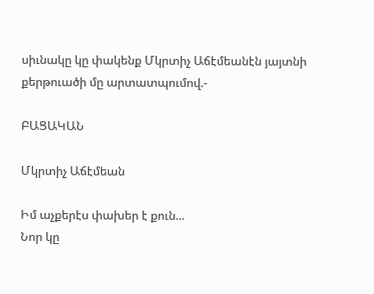սիւնակը կը փակենք Մկրտիչ Աճէմեանէն յայտնի քերթուածի մը արտատպումով.-

ԲԱՑԱԿԱՆ

Մկրտիչ Աճէմեան

Իմ աչքերէս փախեր է քուն...
Նոր կը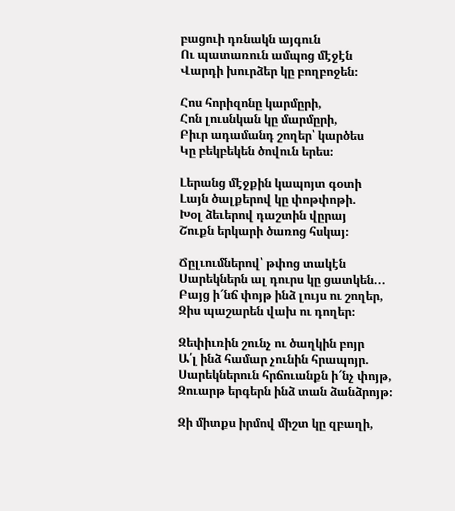բացուի դռնակն այգուն
Ու պատառուն ամպոց մէջէն
Վարդի խուրձեր կը բողբոջեն։

Հոս հորիզոնը կարմըրի,
Հոն լուսնկան կը մարմըրի,
Բիւր ադամանդ շողեր՝ կարծես
Կը բեկբեկեն ծովուն երես։

Լերանց մէջքին կապոյտ գօտի
Լայն ծալքերով կը փոթփոթի.
Խօլ ձեւերով դաշտին վըրայ
Շուքն երկարի ծառոց հսկայ։

Ճըլւումներով՝ թփոց տակէն
Սարեկներն ալ դուրս կը ցատկեն...
Բայց ի՜նճ փոյթ ինձ լույս ու շողեր,
Զիս պաշարեն վախ ու դողեր։

Զեփիւռին շունչ ու ծաղկին բոյր
Ա՛լ ինձ համար չունին հրապոյր.
Սարեկներուն հրճուանքն ի՜նչ փոյթ,
Զուարթ երգերն ինձ տան ձանձրոյթ։

Զի միտքս իրմով միշտ կը զբաղի,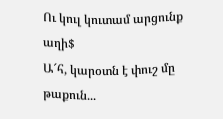Ու կուլ կուտամ արցունք աղի$
Ա՜հ, կարօտն է փուշ մը թաքուն...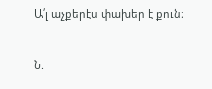Ա՛լ աչքերէս փախեր է քուն։


Ն.